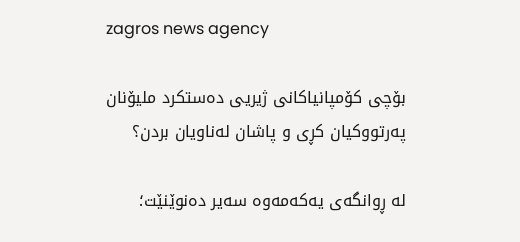zagros news agency

بۆچی کۆمپانیاکانی ژیریی دەستکرد ملیۆنان پەرتووکیان کڕی و پاشان لەناویان بردن؟

لە ڕوانگەی یەکەمەوە سەیر دەنوێنێت؛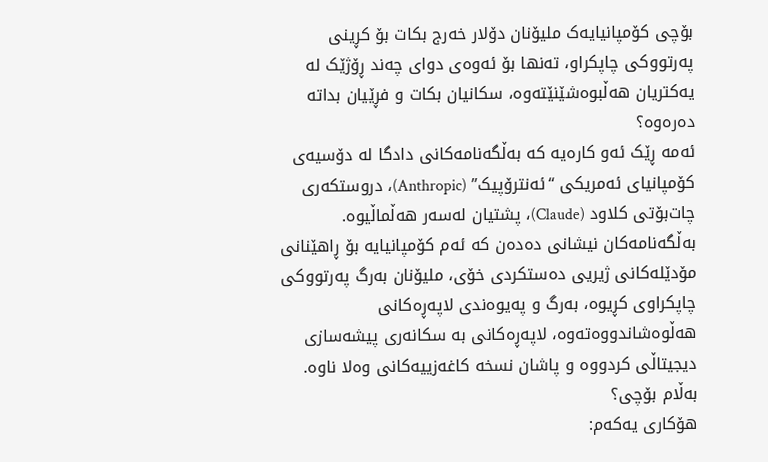بۆچی کۆمپانیایەک ملیۆنان دۆلار خەرج بکات بۆ کڕینی پەرتووکی چاپکراو، تەنها بۆ ئەوەی دوای چەند ڕۆژێک لە یەکتریان هەڵبوەشێنێتەوە، سکانیان بکات و فڕێیان بداتە دەرەوە؟
ئەمە ڕێک ئەو کارەیە کە بەڵگەنامەکانی دادگا لە دۆسیەی کۆمپانیای ئەمریکی “ئەنترۆپیک” (Anthropic)، دروستکەری چات‌بۆتی کلاود (Claude)، پشتیان لەسەر هەڵماڵیوە. بەڵگەنامەکان نیشانی دەدەن کە ئەم کۆمپانیایە بۆ ڕاهێنانی مۆدێلەکانی ژیریی دەستکردی خۆی، ملیۆنان بەرگ پەرتووکی چاپکراوی کڕیوە، بەرگ و پەیوەندی لاپەڕەکانی هەڵوەشاندووەتەوە، لاپەڕەکانی بە سکانەری پیشەسازی دیجیتاڵی کردووە و پاشان نسخە کاغەزییەکانی وەلا ناوە.
بەڵام بۆچی؟
هۆکاری یەکەم: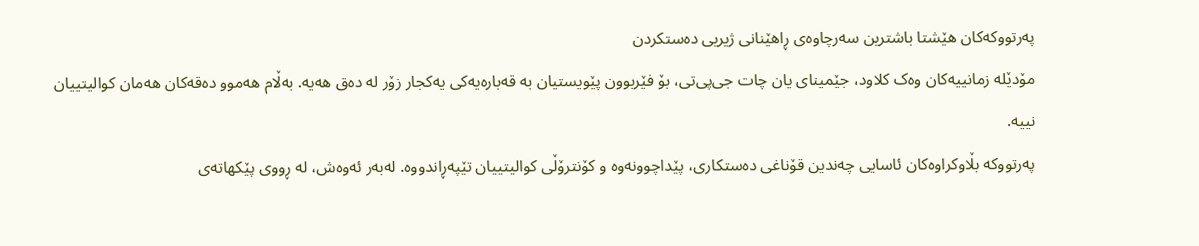پەرتووکەکان هێشتا باشترین سەرچاوەی ڕاهێنانی ژیریی دەستکردن
مۆدێلە زمانییەکان وەک کلاود، جێمینای یان چات جی‌پی‌تی، بۆ فێربوون پێویستیان بە قەبارەیەکی یەکجار زۆر لە دەق هەیە. بەڵام هەموو دەقەکان هەمان کوالیتییان نییە.
پەرتووکە بڵاوکراوەکان ئاسایی چەندین قۆناغی دەستکاری، پێداچوونەوە و کۆنترۆڵی کوالیتییان تێپەڕاندووە. لەبەر ئەوەش، لە ڕووی پێکهاتەی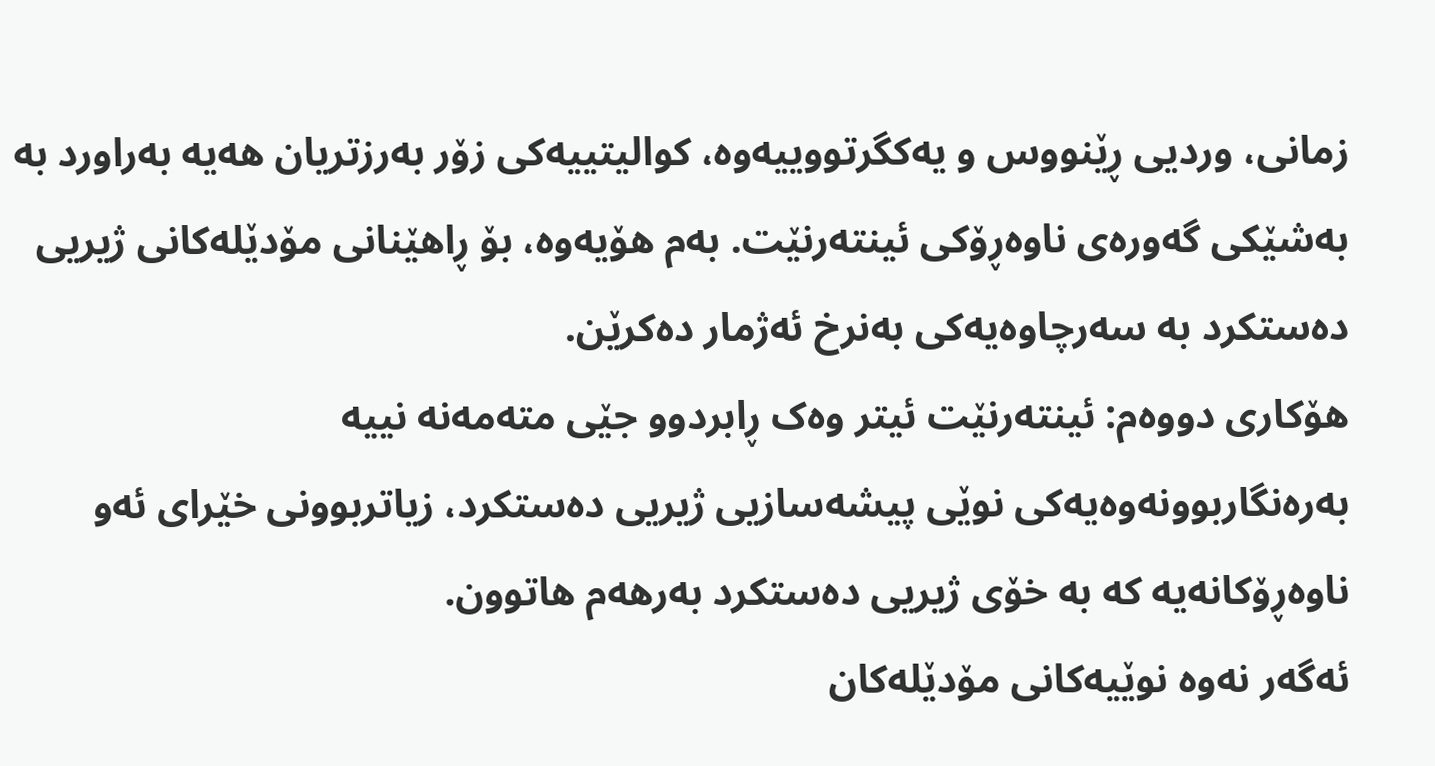زمانی، وردیی ڕێنووس و یەکگرتووییەوە، کوالیتییەکی زۆر بەرزتریان هەیە بەراورد بە بەشێکی گەورەی ناوەڕۆکی ئینتەرنێت. بەم هۆیەوە، بۆ ڕاهێنانی مۆدێلەکانی ژیریی دەستکرد بە سەرچاوەیەکی بەنرخ ئەژمار دەکرێن.
هۆکاری دووەم: ئینتەرنێت ئیتر وەک ڕابردوو جێی متەمەنە نییە
بەرەنگاربوونەوەیەکی نوێی پیشەسازیی ژیریی دەستکرد، زیاتربوونی خێرای ئەو ناوەڕۆکانەیە کە بە خۆی ژیریی دەستکرد بەرهەم هاتوون.
ئەگەر نەوە نوێیەکانی مۆدێلەکان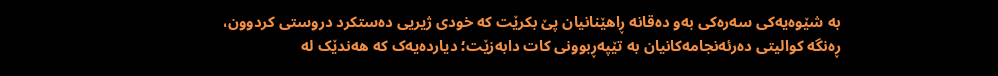بە شێوەیەکی سەرەکی بەو دەقانە ڕاهێنانیان پێ بکرێت کە خودی ژیریی دەستکرد دروستی کردوون، ڕەنگە کوالیتی دەرئەنجامەکانیان بە تێپەڕبوونی کات دابەزێت؛ دیاردەیەک کە هەندێک لە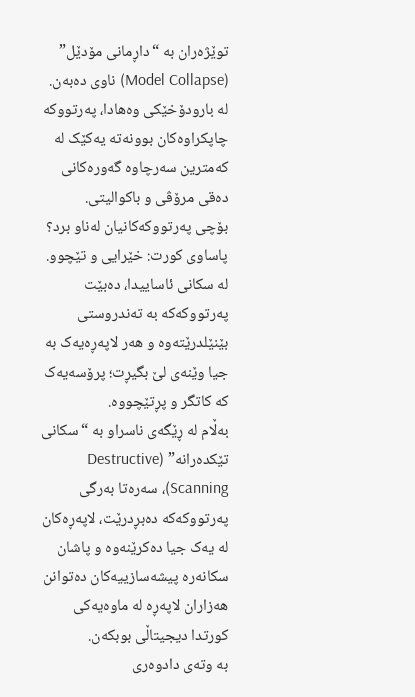توێژەران بە “داڕمانی مۆدێل” (Model Collapse) ناوی دەبەن.
لە بارودۆخێکی وەهادا، پەرتووکە چاپکراوەکان بوونەتە یەکێک لە کەمترین سەرچاوە گەورەکانی دەقی مرۆڤی و باکوالیتی.
بۆچی پەرتووکەکانیان لەناو برد؟
پاساوی کورت: خێرایی و تێچوو.
لە سکانی ئاساییدا، دەبێت پەرتووکەکە بە تەندروستی بێنێلدرێتەوە و هەر لاپەڕەیەک بە جیا وێنەی لێ بگیڕت؛ پرۆسەیەک کە کاتگر و پڕتێچووە.
بەڵام لە ڕێگەی ناسراو بە “سکانی تێکدەرانە” (Destructive Scanning)، سەرەتا بەرگی پەرتووکەکە دەبڕدرێت، لاپەڕەکان لە یەک جیا دەکرێنەوە و پاشان سکانەرە پیشەسازییەکان دەتوانن هەزاران لاپەڕە لە ماوەیەکی کورتدا دیجیتاڵی بوبکەن.
بە وتەی دادوەری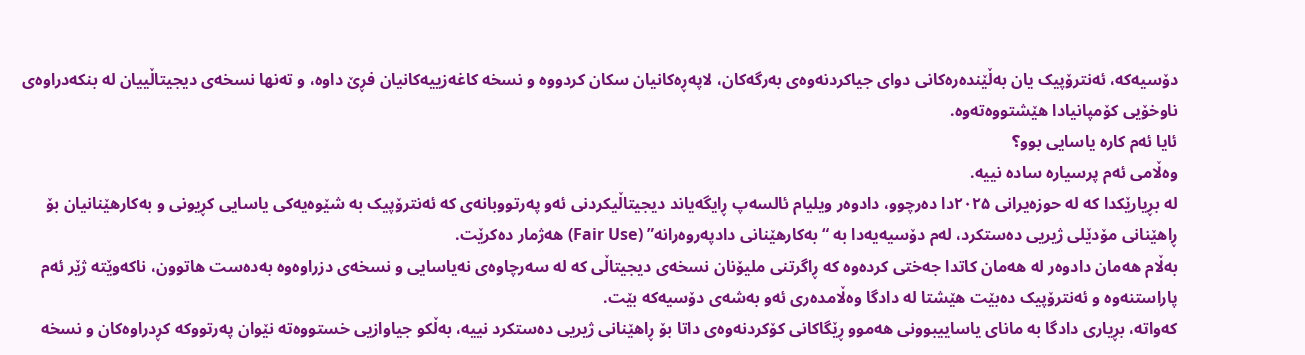دۆسیەکە، ئەنترۆپیک یان بەڵێندەرەکانی دوای جیاکردنەوەی بەرگەکان، لاپەڕەکانیان سکان کردووە و نسخە کاغەزییەکانیان فڕێ داوە، و تەنها نسخەی دیجیتاڵییان لە بنکەدراوەی ناوخۆیی کۆمپانیادا هێشتووەتەوە.
ئایا ئەم کارە یاسایی بوو؟
وەڵامی ئەم پرسیارە سادە نییە.
لە بڕیارێکدا کە لە حوزەیرانی ۲۰۲۵دا دەرچوو، دادوەر ویلیام ئالسەپ ڕایگەیاند دیجیتاڵیکردنی ئەو پەرتووبانەی کە ئەنترۆپیک بە شێوەیەکی یاسایی کڕیونی و بەکارهێنانیان بۆ ڕاهێنانی مۆدێلی ژیریی دەستکرد، لەم دۆسیەیەدا بە “بەکارهێنانی دادپەروەرانە” (Fair Use) هەژمار دەکرێت.
بەڵام هەمان دادوەر لە هەمان کاتدا جەختی کردەوە کە ڕاگرتنی ملیۆنان نسخەی دیجیتاڵی کە لە سەرچاوەی نەیاسایی و نسخەی دزراوەوە بەدەست هاتوون، ناکەوێتە ژێر ئەم پاراستنەوە و ئەنترۆپیک دەبێت هێشتا لە دادگا وەڵامدەری ئەو بەشەی دۆسیەکە بێت.
کەواتە، بڕیاری دادگا بە مانای یاساییبوونی هەموو ڕێگاکانی کۆکردنەوەی داتا بۆ ڕاهێنانی ژیریی دەستکرد نییە، بەڵکو جیاوازیی خستووەتە نێوان پەرتووکە کڕدراوەکان و نسخە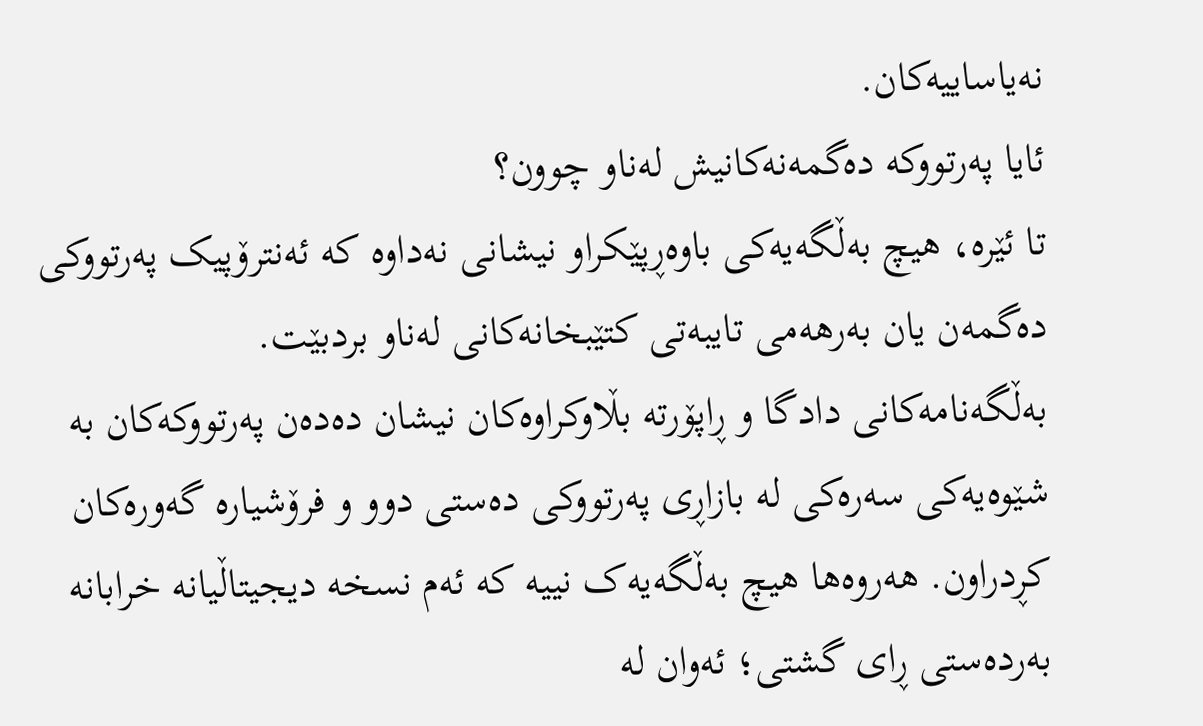نەیاساییەکان.
ئایا پەرتووکە دەگمەنەکانیش لەناو چوون؟
تا ئێرە، هیچ بەڵگەیەکی باوەڕپێکراو نیشانی نەداوە کە ئەنترۆپیک پەرتووکی دەگمەن یان بەرهەمی تایبەتی کتێبخانەکانی لەناو بردبێت.
بەڵگەنامەکانی دادگا و ڕاپۆرتە بڵاوکراوەکان نیشان دەدەن پەرتووکەکان بە شێوەیەکی سەرەکی لە بازاڕی پەرتووکی دەستی دوو و فرۆشیارە گەورەکان کڕدراون. هەروەها هیچ بەڵگەیەک نییە کە ئەم نسخە دیجیتاڵیانە خرابانە بەردەستی ڕای گشتی؛ ئەوان لە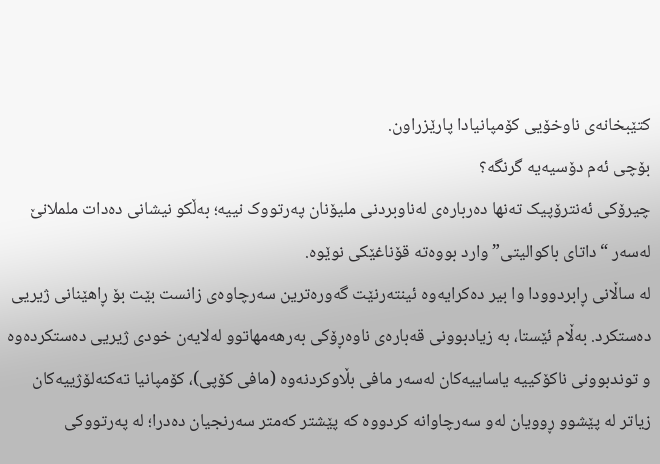کتێبخانەی ناوخۆیی کۆمپانیادا پارێزراون.
بۆچی ئەم دۆسیەیە گرنگە؟
چیرۆکی ئەنترۆپیک تەنها دەربارەی لەناوبردنی ملیۆنان پەرتووک نییە؛ بەڵکو نیشانی دەدات ململانێ لەسەر “داتای باکوالیتی” وارد بووەتە قۆناغێکی نوێوە.
لە ساڵانی ڕابردوودا وا بیر دەکرایەوە ئینتەرنێت گەورەترین سەرچاوەی زانست بێت بۆ ڕاهێنانی ژیریی دەستکرد. بەڵام ئێستا، بە زیادبوونی قەبارەی ناوەڕۆکی بەرهەمهاتوو لەلایەن خودی ژیریی دەستکردەوە و توندبوونی ناکۆکییە یاساییەکان لەسەر مافی بڵاوکردنەوە (مافی کۆپی)، کۆمپانیا تەکنەلۆژییەکان زیاتر لە پێشوو ڕوویان لەو سەرچاوانە کردووە کە پێشتر کەمتر سەرنجیان دەدرا؛ لە پەرتووکی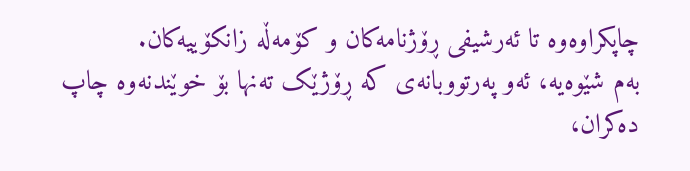چاپکراوەوە تا ئەرشیفی ڕۆژنامەکان و کۆمەڵە زانکۆییەکان.
بەم شێوەیە، ئەو پەرتووبانەی کە ڕۆژێک تەنها بۆ خوێندنەوە چاپ دەکران،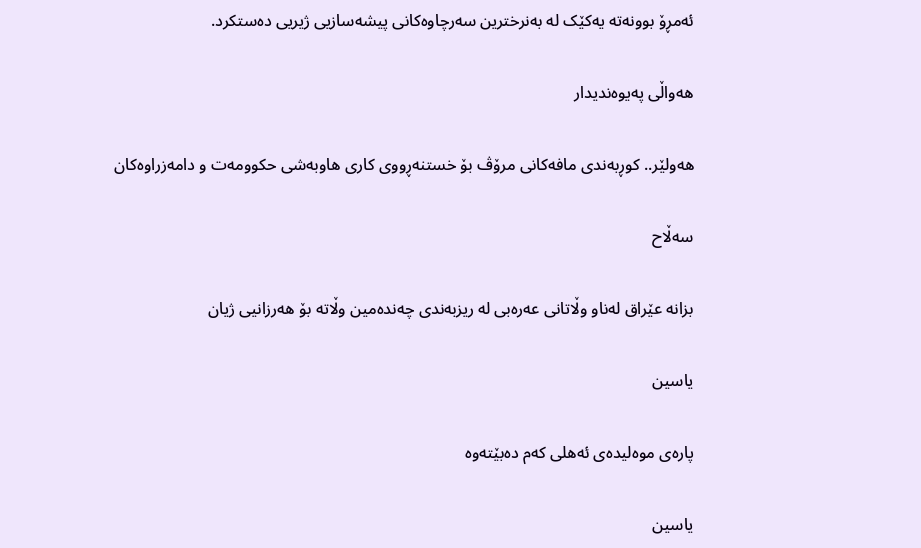ئەمڕۆ بوونەتە یەکێک لە بەنرخترین سەرچاوەکانی پیشەسازیی ژیریی دەستکرد.

هەواڵی پەیوەندیدار

هه‌ولێر.. كوڕبه‌ندى مافه‌كانى مرۆڤ بۆ خستنه‌ڕووى كارى هاوبه‌شى حكوومه‌ت و دامه‌زراوه‌كان

سەڵاح

بزانه عێراق لەناو وڵاتانی عەرەبی لە ریزبەندی چەندەمین وڵاته بۆ هەرزانیی ژیان

یاسین

پاره‌ی موه‌لیده‌ی ئه‌هلی كه‌م ده‌بێته‌وه‌

یاسین